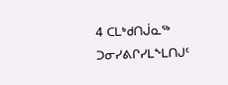4 ᑕᒪᒃᑯᑎᒎᓇᖅ ᑐᓂᓯᕕᒋᓯᒪᖕᒪᑎᒍᑦ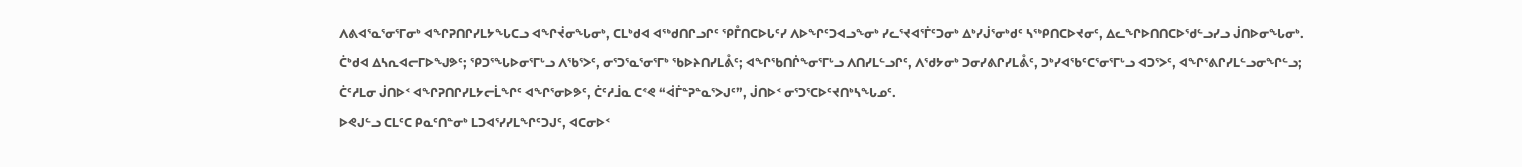ᐱᕕᐊᕐᓇᕐᓂᕐᒥᓂᒃ ᐊᖏᕈᑎᒋᓯᒪᔭᖓᑕᓗ ᐊᖏᔫᓂᖓᓂᒃ, ᑕᒪᒃᑯᐊ ᐊᖅᑯᑎᒋᓗᒋᑦ ᕿᒤᑎᑕᐅᒐᑦᓯ ᐱᐅᖏᑦᑐᐊᓗᖕᓂᒃ ᓯᓚᕐᔪᐊᕐᒦᑦᑐᓂᒃ ᐃᒃᓯᒎᕐᓂᒃᑯᑦ ᓴᖅᑭᑎᑕᐅᔪᓂᑦ, ᐃᓚᖏᐅᑎᑎᑕᐅᖁᓪᓗᓯᓗ ᒎᑎᐅᓂᖓᓂᒃ.
ᑖᒃᑯᐊ ᐃᓴᕆᐊᓕᒥᐅᖑᕗᑦ; ᕿᑐᕐᖓᐅᓂᕐᒥᒡᓗ ᐱᖃᕐᐳᑦ, ᓂᕐᑐᕐᓇᕐᓂᕐᒥᒃ ᖃᐅᔨᑎᓯᒪᕔᑦ; ᐊᖏᖃᑎᒌᖕᓂᕐᒥᒡᓗ ᐱᑎᓯᒪᓪᓗᒋᑦ, ᐱᖁᔭᓂᒃ ᑐᓂᓯᕕᒋᓯᒪᕔᑦ, ᑐᒃᓯᐊᖃᑦᑕᕐᓂᕐᒥᒡᓗ ᐊᑐᕐᐳᑦ, ᐊᖏᕐᕕᒋᓯᒪᓪᓗᓂᖏᓪᓗ;
ᑖᑦᓱᒪᓂ ᒎᑎᐅᑉ ᐊᖏᕈᑎᒋᓯᒪᔭᓕᒫᖏᑦ ᐊᖏᕐᓂᐅᕗᑦ, ᑖᑦᓱᒨᓇ ᑕᕝᕙ “ᐋᒦᓐᕈᓐᓇᕐᐳᒍᑦ”, ᒎᑎᐅᑉ ᓂᕐᑐᕐᑕᐅᑦᔪᑎᒃᓴᖓᓄᑦ.
ᐅᕙᒍᓪᓗ ᑕᒪᑦᑕ ᑭᓇᑦᑎᓐᓂᒃ ᒪᑐᐊᕐᓯᓯᒪᖏᑦᑐᒍᑦ, ᐊᑕᓂᐅᑉ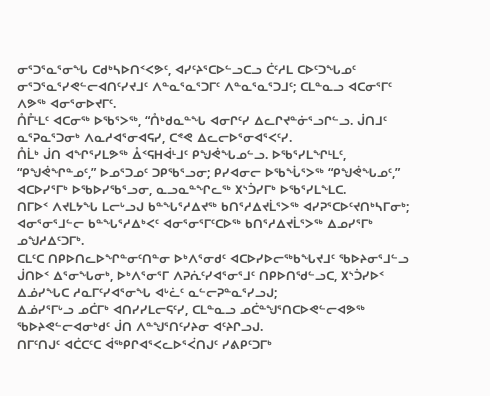ᓂᕐᑐᕐᓇᕐᓂᖓ ᑕᑯᒃᓴᐅᑎᑉᐸᕗᑦ, ᐊᓯᑦᔨᕐᑕᐅᓪᓗᑕᓗ ᑖᑦᓱᒪ ᑕᐅᑦᑐᖓᓄᑦ ᓂᕐᑐᕐᓇᕐᓯᕙᓪᓕᐊᑎᑦᓯᔪᒧᑦ ᐱᓐᓇᕐᓇᕐᑐᒥᑦ ᐱᓐᓇᕐᓇᕐᑐᒧᑦ; ᑕᒪᓐᓇᓗ ᐊᑕᓂᕐᒥᑦ ᐱᕗᖅ ᐊᓂᕐᓂᐅᔪᒥᑦ.
ᑍᒤᒻᒪᑦ ᐊᑕᓂᖅ ᐅᖃᕐᐳᖅ, “ᑍᒃᑯᓇᓐᖓ ᐊᓂᒋᑦᓯ ᐃᓚᒋᔪᓐᓃᕐᓗᒋᓪᓗ. ᒎᑎᒧᑦ ᓇᕐᕈᓇᕐᑐᓂᒃ ᐱᓇᓱᐊᕐᓂᐊᕋᓯ, ᑕᕝᕙ ᐃᓚᓕᐅᕐᓂᐊᕐᐸᑦᓯ.
ᑍᒫᒃ ᒎᑎ ᐊᖏᕐᓯᒪᕗᖅ ᐂᑉᕋᕼᐋᒻᒧᑦ ᑭᖑᕚᖓᓄᓪᓗ. ᐅᖃᕐᓯᒪᖏᒻᒪᑦ, “ᑭᖑᕚᖏᓐᓄᑦ,” ᐅᓄᕐᑐᓄᑦ ᑐᑭᖃᕐᓗᓂ; ᑭᓯᐊᓂᓕ ᐅᖃᖔᕐᐳᖅ “ᑭᖑᕚᖓᓄᑦ,” ᐊᑕᐅᓯᕐᒥᒃ ᐅᖃᐅᓯᖃᕐᓗᓂ, ᓇᓗᓇᓐᖏᓚᖅ ᙭ᔅᑑᓯᒥᒃ ᐅᖃᕐᓯᒪᖕᒪᑕ.
ᑎᒥᐅᑉ ᐱᔪᒪᔭᖓ ᒪᓕᒡᓗᒍ ᑲᓐᖓᕐᓱᐃᔪᖅ ᑲᑎᕐᓱᐃᔪᒫᕐᐳᖅ ᐊᓯᕈᕐᑕᐅᑦᔪᑎᒃᓴᒥᓂᒃ; ᐊᓂᕐᓂᕐᒧᓪᓕ ᑲᓐᖓᕐᓱᐃᒃᐸᑦ ᐊᓂᕐᓂᕐᒥᑦᑕᐅᖅ ᑲᑎᕐᓱᐃᔪᒫᕐᐳᖅ ᐃᓄᓯᕐᒥᒃ ᓄᖑᓱᐃᑦᑐᒥᒃ.
ᑕᒪᑦᑕ ᑎᑭᐅᑎᓚᐅᖏᓐᓂᑦᑎᓐᓂ ᐅᒃᐱᕐᓂᑯᑦ ᐊᑕᐅᓯᐅᓕᖅᑲᖓᔪᒧᑦ ᖃᐅᔨᓂᕐᒧᓪᓗ ᒎᑎᐅᑉ ᐃᕐᓂᖓᓂᒃ, ᐅᒃᐱᕐᓂᕐᒥ ᐱᕈᕇᑦᓯᐊᕐᓂᕐᒧᑦ ᑎᑭᐅᑎᖁᓪᓗᑕ, ᙭ᔅᑑᓯᐅᑉ ᐃᓅᓯᖓᑕ ᓱᓇᒥᑦᓯᐊᕐᓂᖓ ᐊᒡᓛᑦ ᓇᓪᓕᕈᓐᓇᕐᓯᓗᒍ;
ᐃᓅᓯᕐᒥᒡᓗ ᓄᑖᒥᒃ ᐊᑎᓯᓯᒪᓕᕋᑦᓯ, ᑕᒪᓐᓇᓗ ᓄᑖᓐᖑᕐᑎᑕᐅᕙᓪᓕᐊᕗᖅ ᖃᐅᔨᕙᓪᓕᐊᓂᒃᑯᑦ ᒎᑎ ᐱᓐᖑᕐᑎᑦᓯᔨᓂ ᐊᑦᔨᒋᓗᒍ.
ᑎᒥᑦᑎᒍᑦ ᐊᑖᑕᑦᑕ ᐋᖅᑭᒋᐊᕐᐸᓚᐅᕐᐹᑎᒍᑦ ᓯᕕᑭᑦᑐᒥᒃ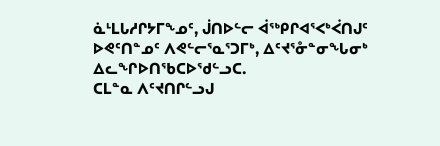ᓈᒻᒪᒐᓱᒋᔭᒥᖕᓄᑦ, ᒎᑎᐅᓪᓕ ᐋᖅᑭᒋᐊᕐᐸᒃᐹᑎᒍᑦ ᐅᕙᑦᑎᓐᓄᑦ ᐱᕙᓪᓕᕐᓇᕐᑐᒥᒃ, ᐃᑦᔪᕐᓁᓐᓂᖓᓂᒃ ᐃᓚᖏᐅᑎᖃᑕᐅᖁᓪᓗᑕ.
ᑕᒪᓐᓇ ᐱᑦᔪᑎᒋᓪᓗᒍ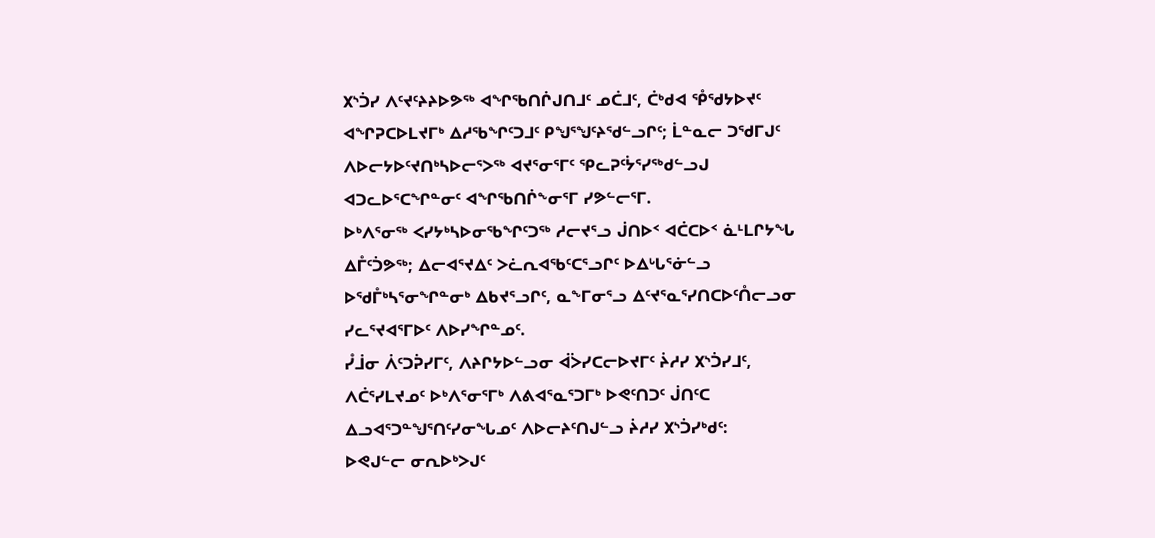᙭ᔅᑑᓯ ᐱᑦᔪᑦᔨᔨᐅᕗᖅ ᐊᖏᖃᑎᒌᒍᑎᒧᑦ ᓄᑖᒧᑦ, ᑖᒃᑯᐊ ᕾᖁᔭᐅᔪᑦ ᐊᖏᕈᑕᐅᒪᔪᒥᒃ ᐃᓱᖃᖏᑦᑐᒧᑦ ᑭᖑᕐᖑᑦᔨᖁᓪᓗᒋᑦ; ᒫᓐᓇᓕ ᑐᖁᒥᒍᑦ ᐱᐅᓕᔭᐅᑦᔪᑎᒃᓴᐅᓕᕐᐳᖅ ᐊᔪᕐᓂᕐᒥᑦ ᕿᓚᕈᑦᔮᕐᓯᖅᑯᓪᓗᒍ ᐊᑐᓚᐅᕐᑕᖏᓐᓂᑦ ᐊᖏᖃᑎᒌᖕᓂᕐᒥ ᓯᕗᓪᓕᕐᒥ.
ᐅᒃᐱᕐᓂᖅ ᐸᓯᔭᒃᓴᐅᓂᖃᖏᑦᑐᖅ ᓱᓕᔪᕐᓗ ᒎᑎᐅᑉ ᐊᑖᑕᐅᑉ ᓈᒻᒪᒋᔭᖓ ᐃᒤᑦᑑᕗᖅ; ᐃᓕᐊᕐᔪᐃᑦ ᐳᓛᕆᐊᖃᑦᑕᕐᓗᒋᑦ ᐅᐃᒡᒐᕐᓃᓪᓗ ᐅᖁᒤᒃᓴᕐᓂᖏᓐᓂᒃ ᐃᑲᔪᕐᓗᒋᑦ, ᓇᖕᒥᓂᕐᓗ ᐃᑦᔪᕐᓇᕐᓯᑎᑕᐅᑦᑍᓕᓗᓂ ᓯᓚᕐᔪᐊᕐᒥᐅᑦ ᐱᐅᓯᖏᓐᓄᑦ.
ᓮᒨᓂ ᐲᑦᑐᕉᓯᒥᑦ, ᐱᔨᒋᔭᐅᓪᓗᓂ ᐋᐴᓯᑕᓕᐅᔪᒥᑦ ᔩᓱᓯ ᙭ᔅᑑᓯᒧᑦ, ᐱᑖᕐᓯᒪᔪᓄᑦ ᐅᒃᐱᕐᓂᕐᒥᒃ ᐱᕕᐊᕐᓇᕐᑐᒥᒃ ᐅᕙᑦᑎᑐᑦ ᒎᑎᑦᑕ ᐃᓗᐊᕐᑐᓐᖑᕐᑎᑦᓯᓂᖓᓄᑦ ᐱᐅᓕᔨᑦᑎᒍᓪᓗ ᔩᓱᓯ ᙭ᔅᑑᓯᒃᑯᑦ:
ᐅᕙᒍᓪᓕ ᓂᕆᐅᒃᐳᒍᑦ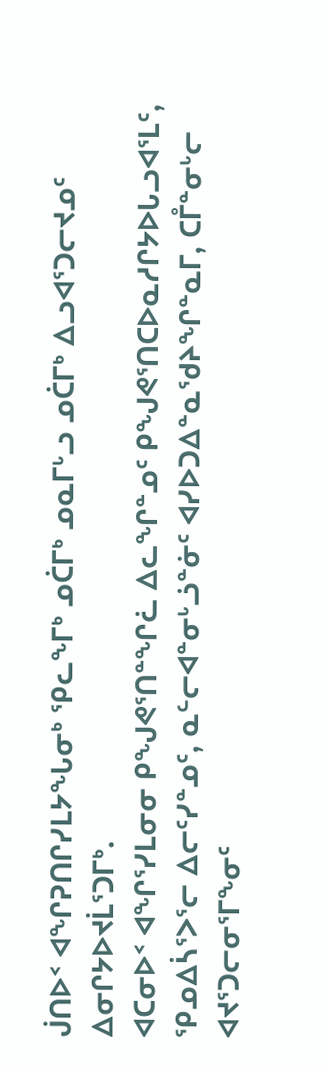ᒎᑎᐅᑉ ᐊᖏᕈᑎᒋᓯᒪᔭᖓᓂᒃ ᕿᓚᖕᒥᒃ ᓄᑖᒥᒃ ᓄᓇᒥᒡᓗ ᓄᑖᒥᒃ ᐃᓗᐊᕐᑐᓕᔪᓄᑦ ᐃᓂᒋᔭᐅᔪᒫᕐᑐᒥᒃ.
ᐊᑕᓂᐅᑉ ᐊᖏᕐᓯᒪᓂᓂ ᑭᖑᕙᕐᑎᓐᖏᓛ ᐃᓚᖏᓐᓄᑦ ᑭᖑᕙᕐᑎᑕᐅᓇᓱᒋᔭᐅᒐᓗᐊᕐᒪᑦ, ᕿᓄᐃᓵᕐᐳᕐᓕ ᐃᓕᑦᓯᓐᓄᑦ, ᓇᓪᓕᐊᓐᓂᒡᓘᓐᓃᑦ ᐊᓯᐅᑐᐃᓐᓇᖁᔨᖏᓐᓇᒥ, ᑕᒤᓐᓂᒡᓕ ᐊᔪᕐᑐᓕᓂᕐᒥᖕᓂᑦ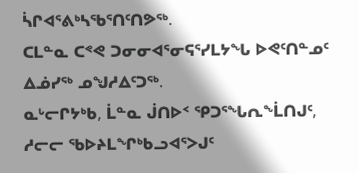ᓵᒋᐊᕐᕕᒃᓴᖃᕐᑎᑦᑎᕗᖅ.
ᑕᒪᓐᓇ ᑕᕝᕙ ᑐᓂᓂᐊᕐᓂᕋᕐᓯᒪᔭᖓ ᐅᕙᑦᑎᓐᓄᑦ ᐃᓅᓯᖅ ᓄᖑᓱᐃᑦᑐᖅ.
ᓇᒡᓕᒋᔭᒃᑲ, ᒫᓐᓇ ᒎᑎᐅᑉ ᕿᑐᕐᖓᕆᖕᒫᑎᒍᑦ, ᓱᓕᓕ ᖃᐅᔨᒪᖏᒃᑲᓗᐊᕐᐳᒍᑦ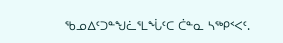ᖃᓄᐃᑦᑐᓐᖑᓛᕐᒪᖔᑦᑕ ᑖᓐᓇ ᓴᖅᑭᑉᐸᑦ.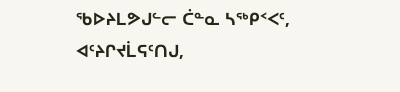ᖃᐅᔨᒪᕗᒍᓪᓕ ᑖᓐᓇ ᓴᖅᑭᑉᐸᑦ, ᐊᑦᔨᒋᔪᒫᕋᑦᑎᒍ,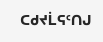ᑕᑯᔪᒫᕋᑦᑎᒍ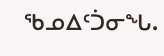ᖃᓄᐃᑦᑑᓂᖓ.